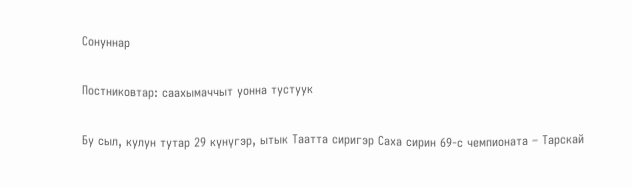Сонуннар

Постниковтар: саахымаччыт уонна тустуук

Бу сыл, кулун тутар 29 күнүгэр, ытык Таатта сиригэр Саха сирин 69-с чемпионата – Тарскай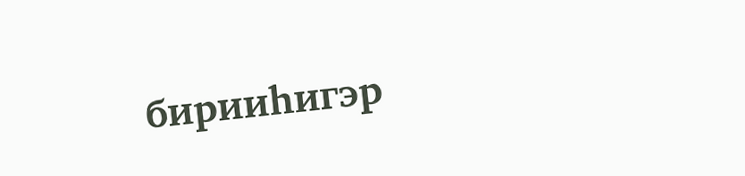бирииһигэр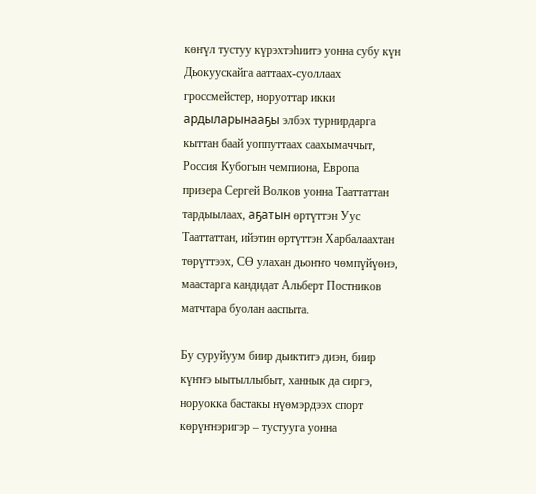көҥүл тустуу күрэхтэһиитэ уонна субу күн Дьокуускайга ааттаах-суоллаах гроссмейстер, норуоттар икки ардыларынааҕы элбэх турнирдарга кыттан баай уоппуттаах саахымаччыт, Россия Кубогын чемпиона, Европа призера Сергей Волков уонна Тааттаттан тардыылаах, аҕатын өртүттэн Уус Тааттаттан, ийэтин өртүттэн Харбалаахтан төрүттээх, СӨ улахан дьоҥҥо чөмпүйүөнэ, маастарга кандидат Альберт Постников матчтара буолан ааспыта.

Бу суруйуум биир дьиктитэ диэн, биир күҥҥэ ыытыллыбыт, ханнык да сиргэ, норуокка бастакы нүөмэрдээх спорт көрүҥнэригэр – тустууга уонна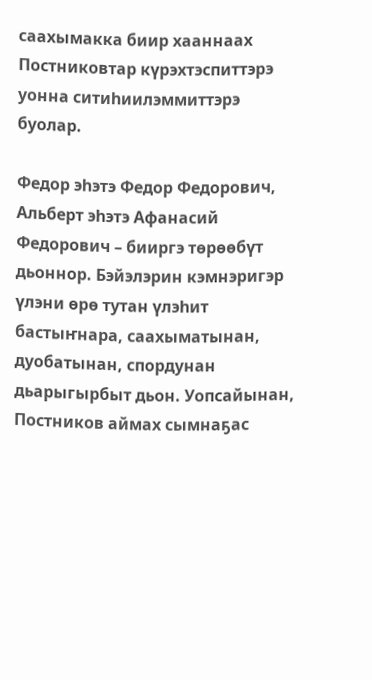саахымакка биир хааннаах  Постниковтар күрэхтэспиттэрэ уонна ситиһиилэммиттэрэ буолар.

Федор эһэтэ Федор Федорович, Альберт эһэтэ Афанасий Федорович – бииргэ төрөөбүт дьоннор. Бэйэлэрин кэмнэригэр үлэни өрө тутан үлэһит бастыҥнара, саахыматынан, дуобатынан, спордунан дьарыгырбыт дьон. Уопсайынан, Постников аймах сымнаҕас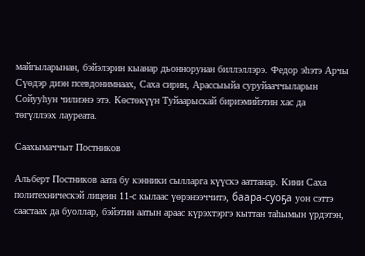майгыларынан, бэйэлэрин кыанар дьоннорунан биллэллэрэ. Федор эһэтэ Арчы Сүөдэр диэн псевдонимнаах, Саха сирин, Арассыыйа суруйааччыларын Сойууһун чилиэнэ этэ. Көстөкүүн Туйаарыскай бириэмийэтин хас да төгүллээх лауреата.

Саахымаччыт Постников

Альберт Постников аата бу кэнники сылларга күүскэ ааттанар. Кини Саха политехническэй лицеин 11-с кылаас үөрэнээччитэ, баара-суоҕа уон сэттэ саастаах да буоллар, бэйэтин аатын араас күрэхтэргэ кыттан таһымын үрдэтэн,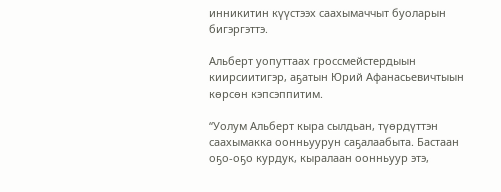инникитин күүстээх саахымаччыт буоларын бигэргэттэ.

Альберт уопуттаах гроссмейстердыын киирсиитигэр, аҕатын Юрий Афанасьевичтыын көрсөн кэпсэппитим.

“Уолум Альберт кыра сылдьан, түөрдүттэн саахымакка оонньуурун саҕалаабыта. Бастаан оҕо-оҕо курдук, кыралаан оонньуур этэ,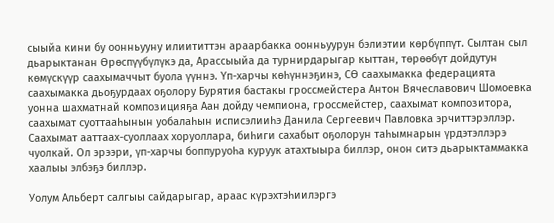сыыйа кини бу оонньууну илиититтэн араарбакка оонньуурун бэлиэтии көрбүппүт. Сылтан сыл дьарыктанан Өрөспүүбүлүкэ да, Арассыыйа да турнирдарыгар кыттан, төрөөбүт дойдутун көмүскүүр саахымаччыт буола үүннэ. Үп-харчы көһүннэҕинэ, СӨ саахымакка федерацията саахымакка дьоҕурдаах оҕолору Бурятия бастакы гроссмейстера Антон Вячеславович Шомоевка уонна шахматнай композицияҕа Аан дойду чемпиона, гроссмейстер, саахымат композитора, саахымат суоттааһынын уобалаһын исписэлииһэ Данила Сергеевич Павловка эрчиттэрэллэр. Саахымат ааттаах-суоллаах хоруоллара, биһиги сахабыт оҕолорун таһымнарын үрдэтэллэрэ чуолкай. Ол эрээри, үп-харчы боппуруоһа куруук атахтыыра биллэр, онон ситэ дьарыктаммакка хаалыы элбэҕэ биллэр.

Уолум Альберт салгыы сайдарыгар, араас күрэхтэһиилэргэ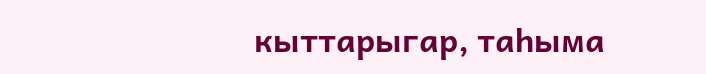кыттарыгар, таһыма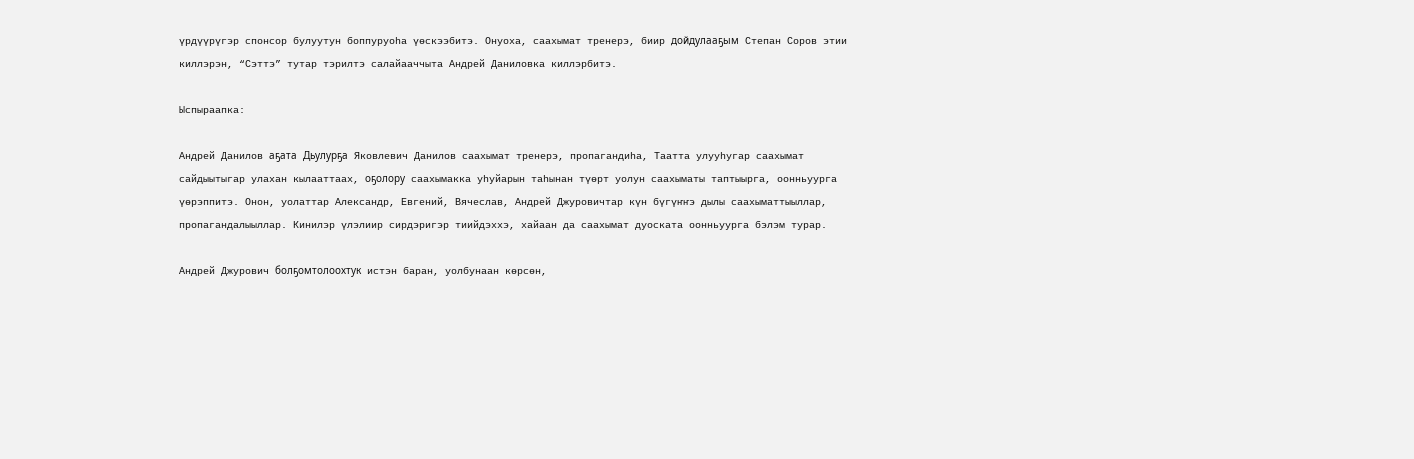үрдүүрүгэр спонсор булуутун боппуруоһа үөскээбитэ. Онуоха, саахымат тренерэ, биир дойдулааҕым Степан Соров этии киллэрэн, “Сэттэ” тутар тэрилтэ салайааччыта Андрей Даниловка киллэрбитэ.

Ыспыраапка:

Андрей Данилов аҕата Дьулурҕа Яковлевич Данилов саахымат тренерэ, пропагандиһа, Таатта улууһугар саахымат сайдыытыгар улахан кылааттаах, оҕолору саахымакка уһуйарын таһынан түөрт уолун саахыматы таптыырга, оонньуурга үөрэппитэ. Онон, уолаттар Александр, Евгений, Вячеслав, Андрей Джуровичтар күн бүгүҥҥэ дылы саахыматтыыллар, пропагандалыыллар. Кинилэр үлэлиир сирдэригэр тиийдэххэ, хайаан да саахымат дуоската оонньуурга бэлэм турар.

Андрей Джурович болҕомтолоохтук истэн баран, уолбунаан көрсөн,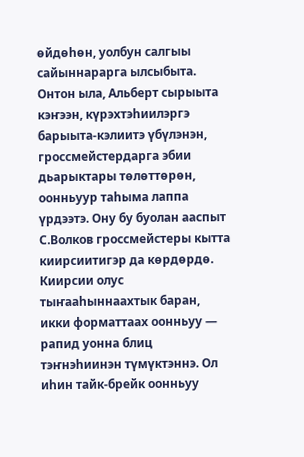өйдөһөн, уолбун салгыы сайыннарарга ылсыбыта. Онтон ыла, Альберт сырыыта кэҥээн, күрэхтэһиилэргэ барыыта-кэлиитэ үбүлэнэн, гроссмейстердарга эбии дьарыктары төлөттөрөн, оонньуур таһыма лаппа үрдээтэ. Ону бу буолан ааспыт С.Волков гроссмейстеры кытта киирсиитигэр да көрдөрдө. Киирсии олус тыҥааһыннаахтык баран, икки форматтаах оонньуу — рапид уонна блиц тэҥнэһиинэн түмүктэннэ. Ол иһин тайк-брейк оонньуу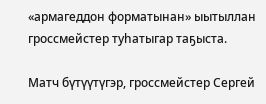«армагеддон форматынан» ыытыллан гроссмейстер туһатыгар таҕыста.

Матч бүтүүтүгэр, гроссмейстер Сергей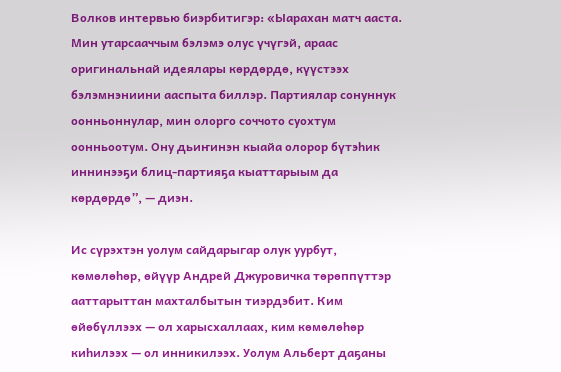Волков интервью биэрбитигэр: «Ыарахан матч ааста. Мин утарсааччым бэлэмэ олус үчүгэй, араас оригинальнай идеялары көрдөрдө, күүстээх бэлэмнэниини ааспыта биллэр. Партиялар сонуннук оонньоннулар, мин олорго соччото суохтум оонньоотум. Ону дьиҥинэн кыайа олорор бүтэһик иннинээҕи блиц-партияҕа кыаттарыым да көрдөрдө”, — диэн.

Ис сүрэхтэн уолум сайдарыгар олук уурбут, көмөлөһөр, өйүүр Андрей Джуровичка төрөппүттэр ааттарыттан махталбытын тиэрдэбит. Ким өйөбүллээх — ол харысхаллаах, ким көмөлөһөр киһилээх — ол инникилээх. Уолум Альберт даҕаны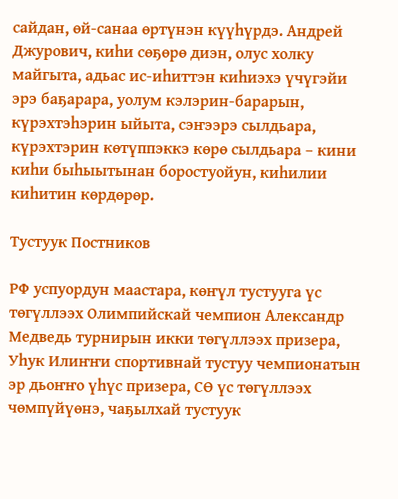сайдан, өй-санаа өртүнэн күүһүрдэ. Андрей Джурович, киһи сөҕөрө диэн, олус холку майгыта, адьас ис-иһиттэн киһиэхэ үчүгэйи эрэ баҕарара, уолум кэлэрин-барарын, күрэхтэһэрин ыйыта, сэҥээрэ сылдьара, күрэхтэрин көтүппэккэ көрө сылдьара – кини киһи быһыытынан боростуойун, киһилии киһитин көрдөрөр.

Тустуук Постников

РФ успуордун маастара, көҥүл тустууга үс төгүллээх Олимпийскай чемпион Александр Медведь турнирын икки төгүллээх призера, Уһук Илиҥҥи спортивнай тустуу чемпионатын эр дьоҥҥо үһүс призера, СӨ үс төгүллээх чөмпүйүөнэ, чаҕылхай тустуук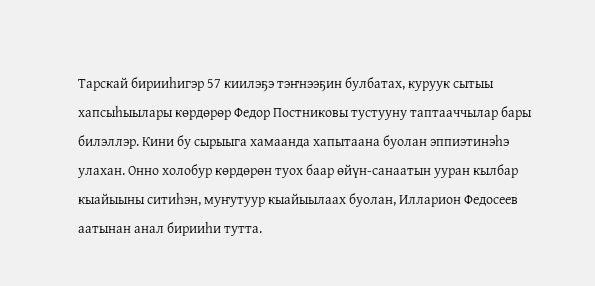Тарскай бирииһигэр 57 киилэҕэ тэҥнээҕин булбатах, куруук сытыы хапсыһыылары көрдөрөр Федор Постниковы тустууну таптааччылар бары билэллэр. Кини бу сырыыга хамаанда хапытаана буолан эппиэтинэһэ улахан. Онно холобур көрдөрөн туох баар өйүн-санаатын ууран кылбар кыайыыны ситиһэн, муҥутуур кыайыылаах буолан, Илларион Федосеев аатынан анал бирииһи тутта.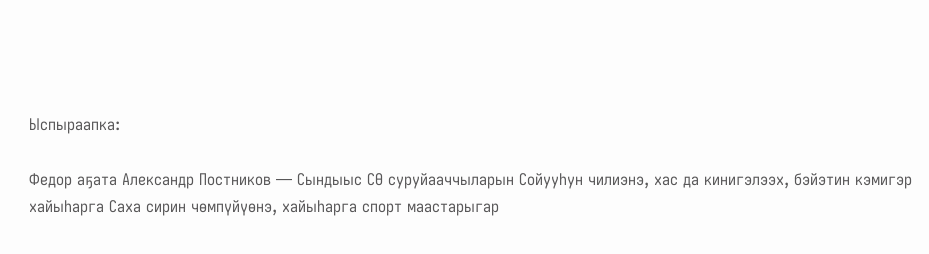Ыспыраапка:

Федор аҕата Александр Постников — Сындыыс СӨ суруйааччыларын Сойууһун чилиэнэ, хас да кинигэлээх, бэйэтин кэмигэр хайыһарга Саха сирин чөмпүйүөнэ, хайыһарга спорт маастарыгар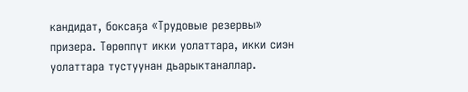кандидат, боксаҕа «Трудовые резервы» призера. Төрөппүт икки уолаттара, икки сиэн уолаттара тустуунан дьарыктаналлар.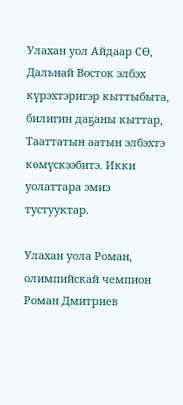Улахан уол Айдаар СӨ, Дальнай Восток элбэх күрэхтэригэр кыттыбыта, билигин даҕаны кыттар, Тааттатын аатын элбэхтэ көмүскээбитэ. Икки уолаттара эмиэ тустууктар.

Улахан уола Роман, олимпийскай чемпион Роман Дмитриев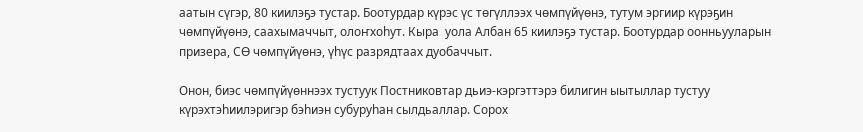аатын сүгэр, 80 киилэҕэ тустар. Боотурдар күрэс үс төгүллээх чөмпүйүөнэ, тутум эргиир күрэҕин чөмпүйүөнэ, саахымаччыт, олоҥхоһут. Кыра  уола Албан 65 киилэҕэ тустар. Боотурдар оонньууларын призера, СӨ чөмпүйүөнэ, үһүс разрядтаах дуобаччыт.

Онон, биэс чөмпүйүөннээх тустуук Постниковтар дьиэ-кэргэттэрэ билигин ыытыллар тустуу күрэхтэһиилэригэр бэһиэн субуруһан сылдьаллар. Сорох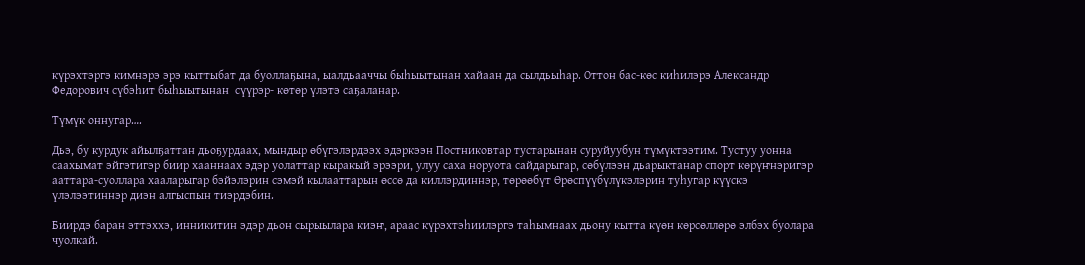күрэхтэргэ кимнэрэ эрэ кыттыбат да буоллаҕына, ыалдьааччы быһыытынан хайаан да сылдьыһар. Оттон бас-көс киһилэрэ Александр Федорович сүбэһит быһыытынан  сүүрэр- көтөр үлэтэ саҕаланар.

Түмүк оннугар….

Дьэ, бу курдук айылҕаттан дьоҕурдаах, мындыр өбүгэлэрдээх эдэркээн Постниковтар тустарынан суруйуубун түмүктээтим. Тустуу уонна саахымат эйгэтигэр биир хааннаах эдэр уолаттар кыракый эрээри, улуу саха норуота сайдарыгар, сөбүлээн дьарыктанар спорт көрүҥнэригэр ааттара-суоллара хааларыгар бэйэлэрин сэмэй кылааттарын өссө да киллэрдиннэр, төрөөбүт Өрөспүүбүлүкэлэрин туһугар күүскэ үлэлээтиннэр диэн алгыспын тиэрдэбин.

Биирдэ баран эттэххэ, инникитин эдэр дьон сырыылара киэҥ, араас күрэхтэһиилэргэ таһымнаах дьону кытта күөн көрсөллөрө элбэх буолара чуолкай.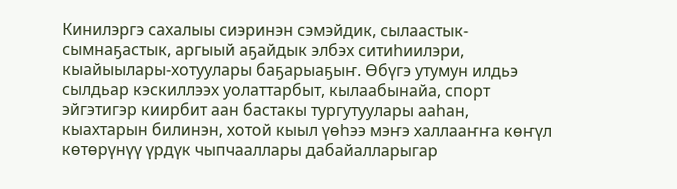Кинилэргэ сахалыы сиэринэн сэмэйдик, сылаастык-сымнаҕастык, аргыый аҕайдык элбэх ситиһиилэри, кыайыылары-хотуулары баҕарыаҕыҥ. Өбүгэ утумун илдьэ сылдьар кэскиллээх уолаттарбыт, кылаабынайа, спорт эйгэтигэр киирбит аан бастакы тургутуулары ааһан, кыахтарын билинэн, хотой кыыл үөһээ мэҥэ халлааҥҥа көҥүл көтөрүнүү үрдүк чыпчааллары дабайалларыгар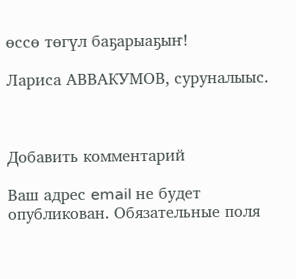өссө төгүл баҕарыаҕыҥ!

Лариса АВВАКУМОВ, суруналыыс.



Добавить комментарий

Ваш адрес email не будет опубликован. Обязательные поля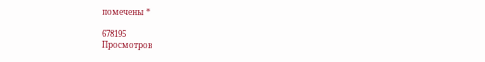помечены *

678195
Просмотров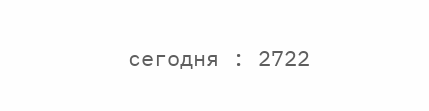сегодня : 2722